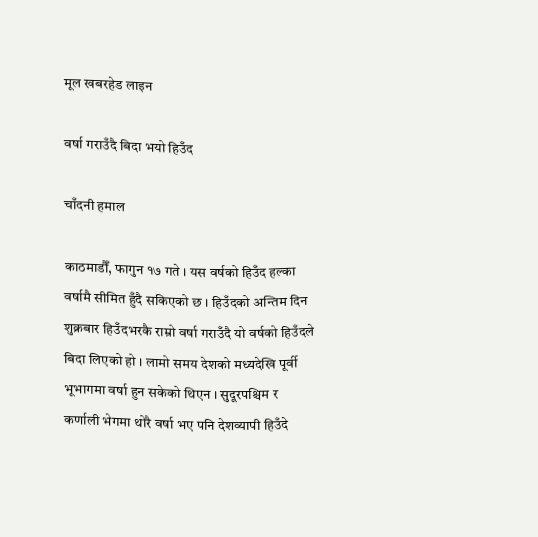मूल खबरहेड लाइन

वर्षा गराउँदै बिदा भयो हिउँद

चाँदनी हमाल

काठमाडौँ, फागुन १७ गते । यस वर्षको हिउँद हल्का वर्षामै सीमित हुँदै सकिएको छ । हिउँदको अन्तिम दिन शुक्रबार हिउँदभरकै राम्रो वर्षा गराउँदै यो वर्षको हिउँदले बिदा लिएको हो । लामो समय देशको मध्यदेखि पूर्वी भूभागमा वर्षा हुन सकेको थिएन । सुदूरपश्चिम र कर्णाली भेगमा थोरै वर्षा भए पनि देशव्यापी हिउँदे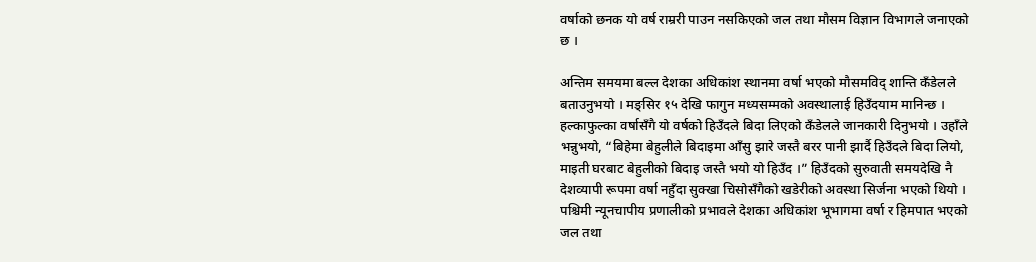वर्षाको छनक यो वर्ष राम्ररी पाउन नसकिएको जल तथा मौसम विज्ञान विभागले जनाएको छ ।

अन्तिम समयमा बल्ल देशका अधिकांश स्थानमा वर्षा भएको मौसमविद् शान्ति कँडेलले बताउनुभयो । मङ्सिर १५ देखि फागुन मध्यसम्मको अवस्थालाई हिउँदयाम मानिन्छ । हल्काफुल्का वर्षासँगै यो वर्षको हिउँदले बिदा लिएको कँडेलले जानकारी दिनुभयो । उहाँले भन्नुभयो, “बिहेमा बेहुलीले बिदाइमा आँसु झारे जस्तै बरर पानी झार्दै हिउँदले बिदा लियो, माइती घरबाट बेहुलीको बिदाइ जस्तै भयो यो हिउँद ।” हिउँदको सुरुवाती समयदेखि नै देशव्यापी रूपमा वर्षा नहुँदा सुक्खा चिसोसँगैको खडेरीको अवस्था सिर्जना भएको थियो । पश्चिमी न्यूनचापीय प्रणालीको प्रभावले देशका अधिकांश भूभागमा वर्षा र हिमपात भएको जल तथा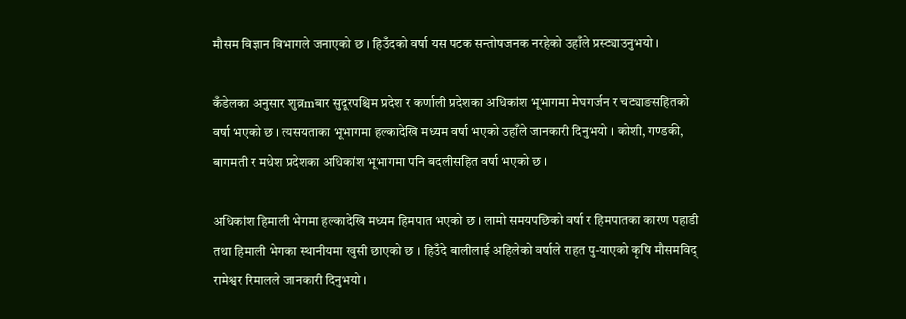मौसम विज्ञान विभागले जनाएको छ । हिउँदको वर्षा यस पटक सन्तोषजनक नरहेको उहाँले प्रस्ट्याउनुभयो ।

कँडेलका अनुसार शुव्रmबार सुदूरपश्चिम प्रदेश र कर्णाली प्रदेशका अधिकांश भूभागमा मेघगर्जन र चट्याङसहितको वर्षा भएको छ । त्यसयताका भूभागमा हल्कादेखि मध्यम वर्षा भएको उहाँले जानकारी दिनुभयो । कोशी, गण्डकी, बागमती र मधेश प्रदेशका अधिकांश भूभागमा पनि बदलीसहित वर्षा भएको छ ।

अधिकांश हिमाली भेगमा हल्कादेखि मध्यम हिमपात भएको छ । लामो समयपछिको वर्षा र हिमपातका कारण पहाडी तथा हिमाली भेगका स्थानीयमा खुसी छाएको छ । हिउँदे बालीलाई अहिलेको वर्षाले राहत पु-याएको कृषि मौसमविद् रामेश्वर रिमालले जानकारी दिनुभयो ।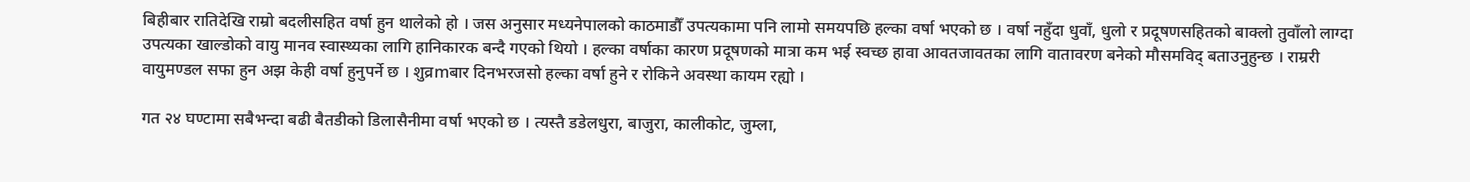बिहीबार रातिदेखि राम्रो बदलीसहित वर्षा हुन थालेको हो । जस अनुसार मध्यनेपालको काठमाडौँ उपत्यकामा पनि लामो समयपछि हल्का वर्षा भएको छ । वर्षा नहुँदा धुवाँ, धुलो र प्रदूषणसहितको बाक्लो तुवाँलो लाग्दा उपत्यका खाल्डोको वायु मानव स्वास्थ्यका लागि हानिकारक बन्दै गएको थियो । हल्का वर्षाका कारण प्रदूषणको मात्रा कम भई स्वच्छ हावा आवतजावतका लागि वातावरण बनेको मौसमविद् बताउनुहुन्छ । राम्ररी वायुमण्डल सफा हुन अझ केही वर्षा हुनुपर्ने छ । शुव्रmबार दिनभरजसो हल्का वर्षा हुने र रोकिने अवस्था कायम रह्यो ।

गत २४ घण्टामा सबैभन्दा बढी बैतडीको डिलासैनीमा वर्षा भएको छ । त्यस्तै डडेलधुरा, बाजुरा, कालीकोट, जुम्ला,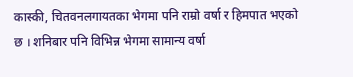कास्की, चितवनलगायतका भेगमा पनि राम्रो वर्षा र हिमपात भएको छ । शनिबार पनि विभिन्न भेगमा सामान्य वर्षा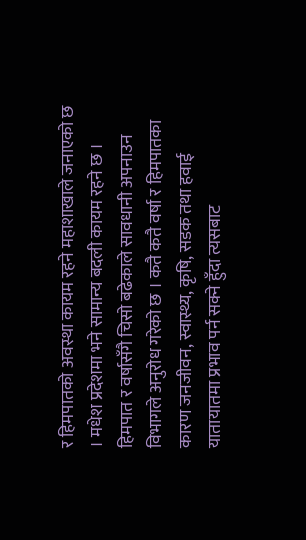र हिमपातको अवस्था कायम रहने महाशाखाले जनाएको छ । मधेश प्रदेशमा भने सामान्य बदली कायम रहने छ । हिमपात र वर्षासँगै चिसो बढेकाले सावधानी अपनाउन विभागले अनुरोध गरेको छ । कतै कतै वर्षा र हिमपातका कारण जनजीवन, स्वास्थ्य, कृषि, सडक तथा हवाई यातायातमा प्रभाव पर्न सक्ने हुँदा त्यसबाट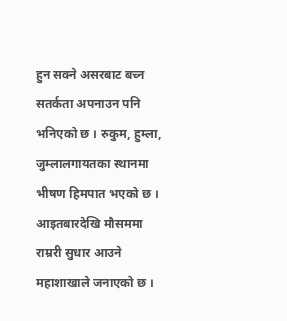हुन सक्ने असरबाट बच्न सतर्कता अपनाउन पनि भनिएको छ । रुकुम, हुम्ला, जुम्लालगायतका स्थानमा भीषण हिमपात भएको छ । आइतबारदेखि मौसममा राम्ररी सुधार आउने महाशाखाले जनाएको छ ।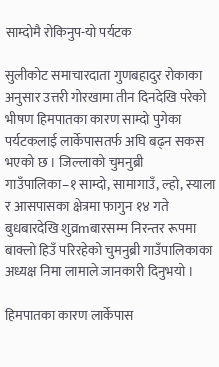साम्दोमै रोकिनुप-यो पर्यटक

सुलीकोट समाचारदाता गुणबहादुर रोकाका अनुसार उत्तरी गोरखामा तीन दिनदेखि परेको भीषण हिमपातका कारण साम्दो पुगेका पर्यटकलाई लार्केपासतर्फ अघि बढ्न सकस भएको छ । जिल्लाको चुमनुब्री गाउँपालिका–१ साम्दो, सामागाउँ, ल्हो, स्याला र आसपासका क्षेत्रमा फागुन १४ गते बुधबारदेखि शुव्रmबारसम्म निरन्तर रूपमा बाक्लो हिउँ परिरहेको चुमनुब्री गाउँपालिकाका अध्यक्ष निमा लामाले जानकारी दिनुभयो ।

हिमपातका कारण लार्केपास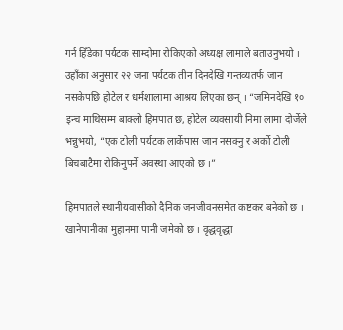गर्न हिँडेका पर्यटक साम्दोमा रोकिएको अध्यक्ष लामाले बताउनुभयो । उहाँका अनुसार २२ जना पर्यटक तीन दिनदेखि गन्तव्यतर्फ जान नसकेपछि होटेल र धर्मशालामा आश्रय लिएका छन् । “जमिनदेखि १० इन्च माथिसम्म बाक्लो हिमपात छ, होटेल व्यवसायी निमा लामा दोर्जेले भन्नुभयो, “एक टोली पर्यटक लार्केपास जान नसक्नु र अर्को टोली बिचबाटैमा रोकिनुपर्ने अवस्था आएको छ ।”

हिमपातले स्थानीयवासीको दैनिक जनजीवनसमेत कष्टकर बनेको छ । खानेपानीका मुहानमा पानी जमेको छ । वृद्धवृद्धा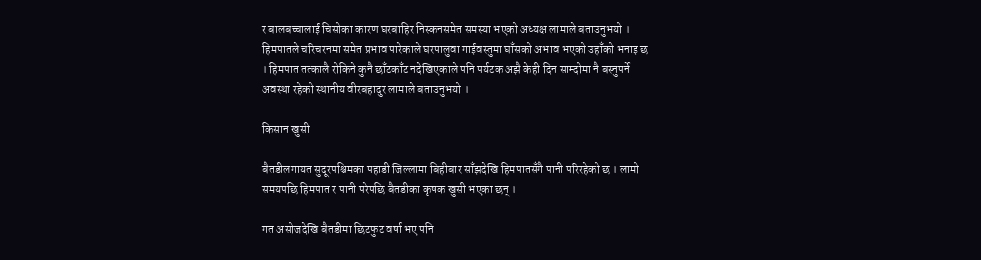र बालबच्चालाई चिसोका कारण घरबाहिर निस्कनसमेत समस्या भएको अध्यक्ष लामाले बताउनुभयो । हिमपातले चरिचरनमा समेत प्रभाव पारेकाले घरपालुवा गाईवस्तुमा घाँसको अभाव भएको उहाँको भनाइ छ । हिमपात तत्कालै रोकिने कुनै छाँटकाँट नदेखिएकाले पनि पर्यटक अझै केही दिन साम्दोमा नै बस्नुपर्ने अवस्था रहेको स्थानीय वीरबहादुर लामाले बताउनुभयो ।

किसान खुसी

बैतडीलगायत सुदूरपश्चिमका पहाडी जिल्लामा बिहीबार साँझदेखि हिमपातसँगै पानी परिरहेको छ । लामो समयपछि हिमपात र पानी परेपछि बैतडीका कृषक खुसी भएका छन् ।

गत असोजदेखि बैतडीमा छिटफुट वर्षा भए पनि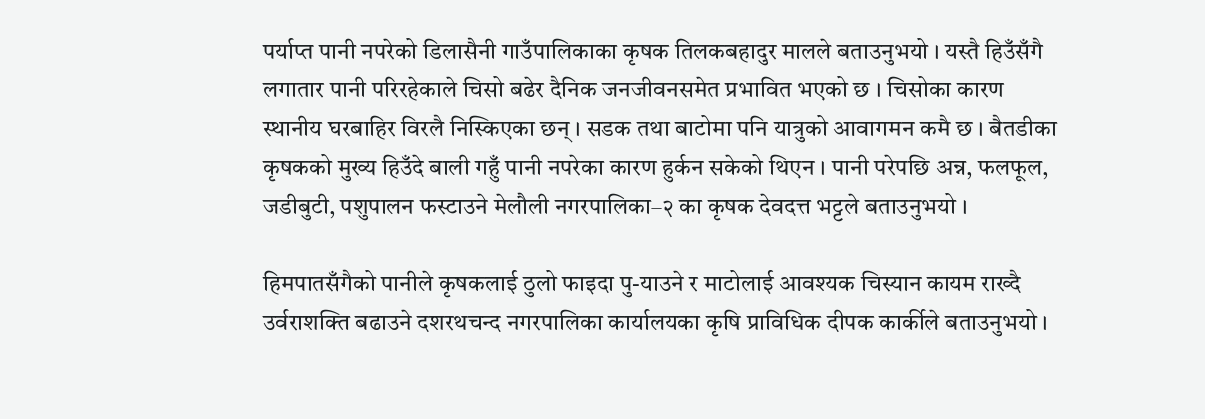पर्याप्त पानी नपरेको डिलासैनी गाउँपालिकाका कृषक तिलकबहादुर मालले बताउनुभयो । यस्तै हिउँसँगै लगातार पानी परिरहेकाले चिसो बढेर दैनिक जनजीवनसमेत प्रभावित भएको छ । चिसोका कारण स्थानीय घरबाहिर विरलै निस्किएका छन् । सडक तथा बाटोमा पनि यात्रुको आवागमन कमै छ । बैतडीका कृषकको मुख्य हिउँदे बाली गहुँ पानी नपरेका कारण हुर्कन सकेको थिएन । पानी परेपछि अन्न, फलफूल, जडीबुटी, पशुपालन फस्टाउने मेलौली नगरपालिका–२ का कृषक देवदत्त भट्टले बताउनुभयो ।

हिमपातसँगैको पानीले कृषकलाई ठुलो फाइदा पु-याउने र माटोलाई आवश्यक चिस्यान कायम राख्दै उर्वराशक्ति बढाउने दशरथचन्द नगरपालिका कार्यालयका कृषि प्राविधिक दीपक कार्कीले बताउनुभयो ।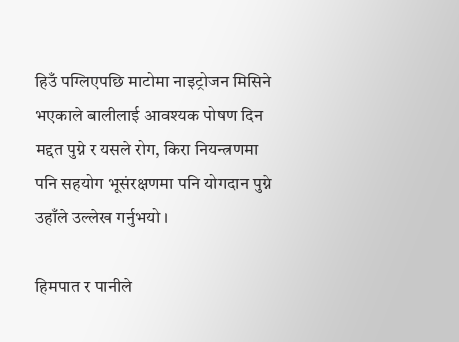हिउँ पग्लिएपछि माटोमा नाइट्रोजन मिसिने भएकाले बालीलाई आवश्यक पोषण दिन मद्दत पुग्ने र यसले रोग, किरा नियन्त्रणमा पनि सहयोग भूसंरक्षणमा पनि योगदान पुग्ने उहाँले उल्लेख गर्नुभयो ।

हिमपात र पानीले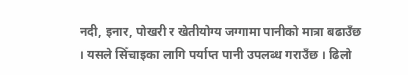नदी, इनार, पोखरी र खेतीयोग्य जग्गामा पानीको मात्रा बढाउँछ । यसले सिँचाइका लागि पर्याप्त पानी उपलब्ध गराउँछ । ढिलो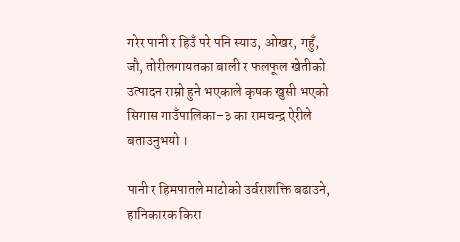गरेर पानी र हिउँ परे पनि स्याउ, ओखर, गहुँ, जौ, तोरीलगायतका बाली र फलफूल खेतीको उत्पादन राम्रो हुने भएकाले कृषक खुसी भएको सिगास गाउँपालिका–३ का रामचन्द्र ऐरीले बताउनुभयो ।

पानी र हिमपातले माटोको उर्वराशक्ति बढाउने, हानिकारक किरा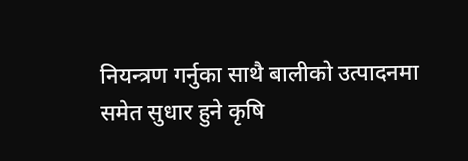नियन्त्रण गर्नुका साथै बालीको उत्पादनमा समेत सुधार हुने कृषि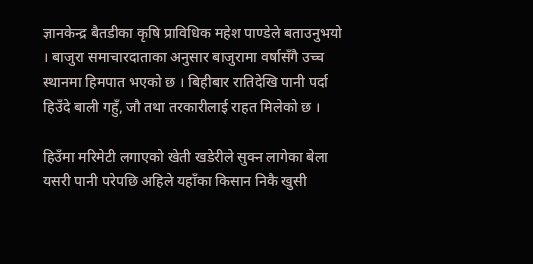ज्ञानकेन्द्र बैतडीका कृषि प्राविधिक महेश पाण्डेले बताउनुभयो । बाजुरा समाचारदाताका अनुसार बाजुरामा वर्षासँगै उच्च स्थानमा हिमपात भएको छ । बिहीबार रातिदेखि पानी पर्दा हिउँदे बाली गहुँ, जौ तथा तरकारीलाई राहत मिलेको छ ।

हिउँमा मरिमेटी लगाएको खेती खडेरीले सुक्न लागेका बेला यसरी पानी परेपछि अहिले यहाँका किसान निकै खुसी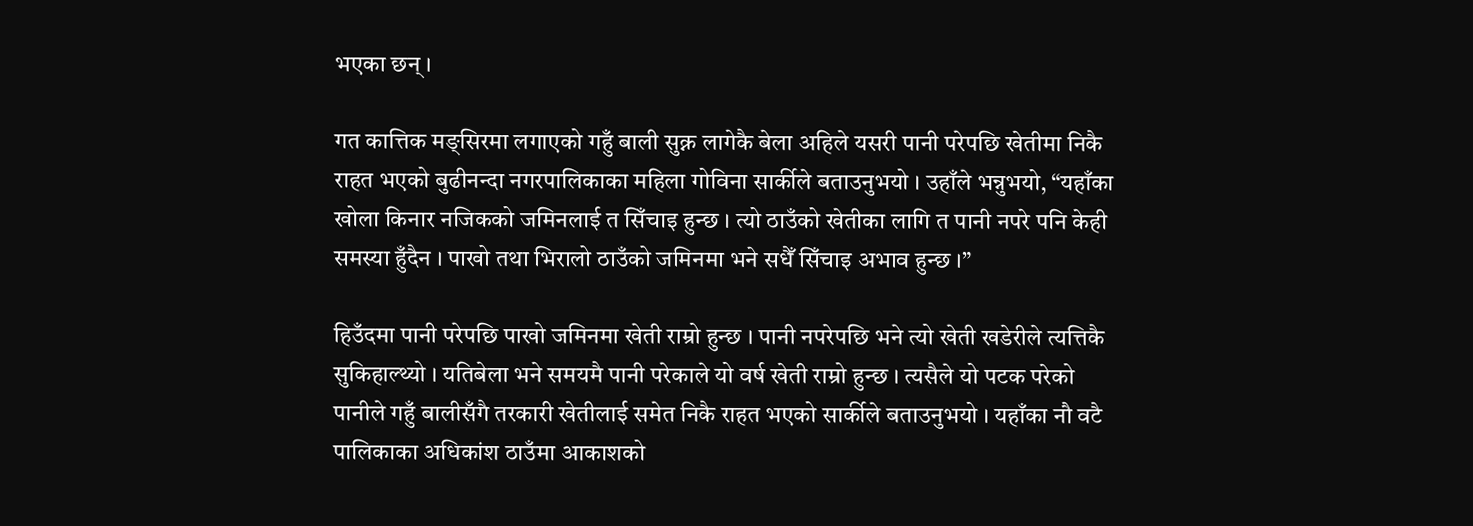भएका छन् ।

गत कात्तिक मङ्सिरमा लगाएको गहुँ बाली सुक्न लागेकै बेला अहिले यसरी पानी परेपछि खेतीमा निकै राहत भएको बुढीनन्दा नगरपालिकाका महिला गोविना सार्कीले बताउनुभयो । उहाँले भन्नुभयो, “यहाँका खोला किनार नजिकको जमिनलाई त सिँचाइ हुन्छ । त्यो ठाउँको खेतीका लागि त पानी नपरे पनि केही समस्या हुँदैन । पाखो तथा भिरालो ठाउँको जमिनमा भने सधैँ सिँचाइ अभाव हुन्छ ।”

हिउँदमा पानी परेपछि पाखो जमिनमा खेती राम्रो हुन्छ । पानी नपरेपछि भने त्यो खेती खडेरीले त्यत्तिकै सुकिहाल्थ्यो । यतिबेला भने समयमै पानी परेकाले यो वर्ष खेती राम्रो हुन्छ । त्यसैले यो पटक परेको पानीले गहुँ बालीसँगै तरकारी खेतीलाई समेत निकै राहत भएको सार्कीले बताउनुभयो । यहाँका नौ वटै पालिकाका अधिकांश ठाउँमा आकाशको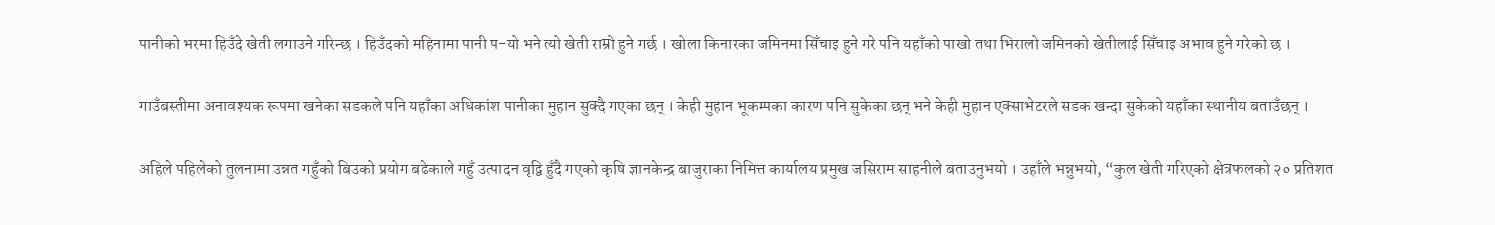पानीको भरमा हिउँदे खेती लगाउने गरिन्छ । हिउँदको महिनामा पानी प-यो भने त्यो खेती राम्रो हुने गर्छ । खोला किनारका जमिनमा सिँचाइ हुने गरे पनि यहाँको पाखो तथा भिरालो जमिनको खेतीलाई सिँचाइ अभाव हुने गरेको छ ।

गाउँबस्तीमा अनावश्यक रूपमा खनेका सडकले पनि यहाँका अधिकांश पानीका मुहान सुक्दै गएका छन् । केही मुहान भूकम्पका कारण पनि सुकेका छन् भने केही मुहान एक्साभेटरले सडक खन्दा सुकेको यहाँका स्थानीय बताउँछन् ।

अहिले पहिलेको तुलनामा उन्नत गहुँको बिउको प्रयोग बढेकाले गहुँ उत्पादन वृद्वि हुँदै गएको कृषि ज्ञानकेन्द्र बाजुराका निमित्त कार्यालय प्रमुख जसिराम साहनीले बताउनुभयो । उहाँले भन्नुभयो, “कुल खेती गरिएको क्षेत्रफलको २० प्रतिशत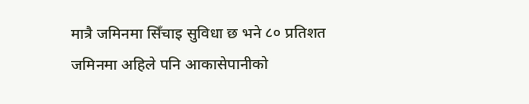मात्रै जमिनमा सिँचाइ सुविधा छ भने ८० प्रतिशत जमिनमा अहिले पनि आकासेपानीको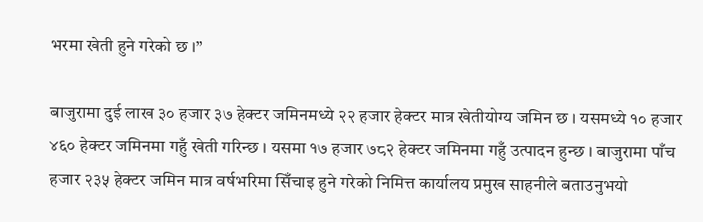भरमा खेती हुने गरेको छ ।”

बाजुरामा दुई लाख ३० हजार ३७ हेक्टर जमिनमध्ये २२ हजार हेक्टर मात्र खेतीयोग्य जमिन छ । यसमध्ये १० हजार ४६० हेक्टर जमिनमा गहुँ खेती गरिन्छ । यसमा १७ हजार ७८२ हेक्टर जमिनमा गहुँ उत्पादन हुन्छ । बाजुरामा पाँच हजार २३५ हेक्टर जमिन मात्र वर्षभरिमा सिँचाइ हुने गरेको निमित्त कार्यालय प्रमुख साहनीले बताउनुभयो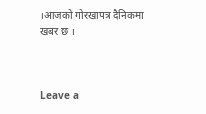।आजको गोरखापत्र दैनिकमा खबर छ ।



Leave a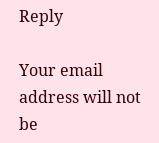Reply

Your email address will not be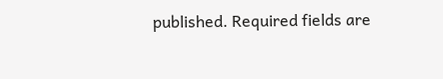published. Required fields are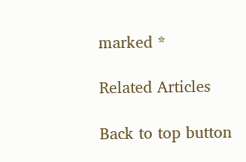marked *

Related Articles

Back to top button